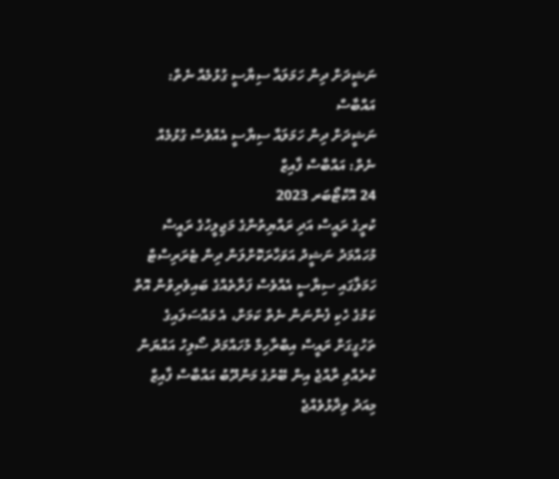ނަޝީދަށް ދިން ހަމަލައާ ސިޔާސީ ގުޅުމެއް ނެތް: އައްބާސް
ނަޝީދަށް ދިން ހަމަލައާ ސިޔާސީ އެއްވެސް ގުޅުމެއް ނެތް: އައްބާސް ފާއިޒް
24 އޮކްޓޯބަރ 2023
ކުރީގެ ރައީސް އަދި ރައްޔިތުންގެ މަޖިލީހުގެ ރައީސް މުހައްމަދު ނަޝީދު އަވަހާރަކޮށްލަން ދިން ޓެރަރިސްޓް ހަމަލާގައި ސިޔާސީ އެއްވެސް ފަރާތެއްގެ ބައިވެރިވުން އޮތް ކަމުގެ ހެކި ފެންނަން ނެތް ކަމަށް، އެ މައްސަލައިގެ ތަހުގީގަށް ރައީސް އިބްރާހިމް މުހައްމަދު ސޯލިހު އައްޔަން ކުރެއްވި ރާއްޖެ އިން ބޭރުގެ މަންދޫބު އައްބާސް ފާއިޒް މިއަދު ވިދާޅުވެއްޖެ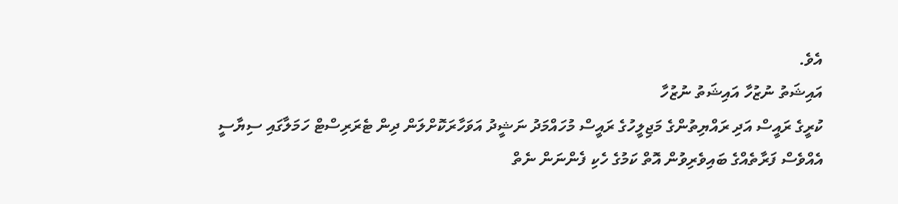އެވެ.
އައިޝަތު ނުޒުހާ އައިޝަތު ނުޒުހާ
ކުރީގެ ރައީސް އަދި ރައްޔިތުންގެ މަޖިލީހުގެ ރައީސް މުހައްމަދު ނަޝީދު އަވަހާރަކޮށްލަން ދިން ޓެރަރިސްޓް ހަމަލާގައި ސިޔާސީ އެއްވެސް ފަރާތެއްގެ ބައިވެރިވުން އޮތް ކަމުގެ ހެކި ފެންނަން ނެތް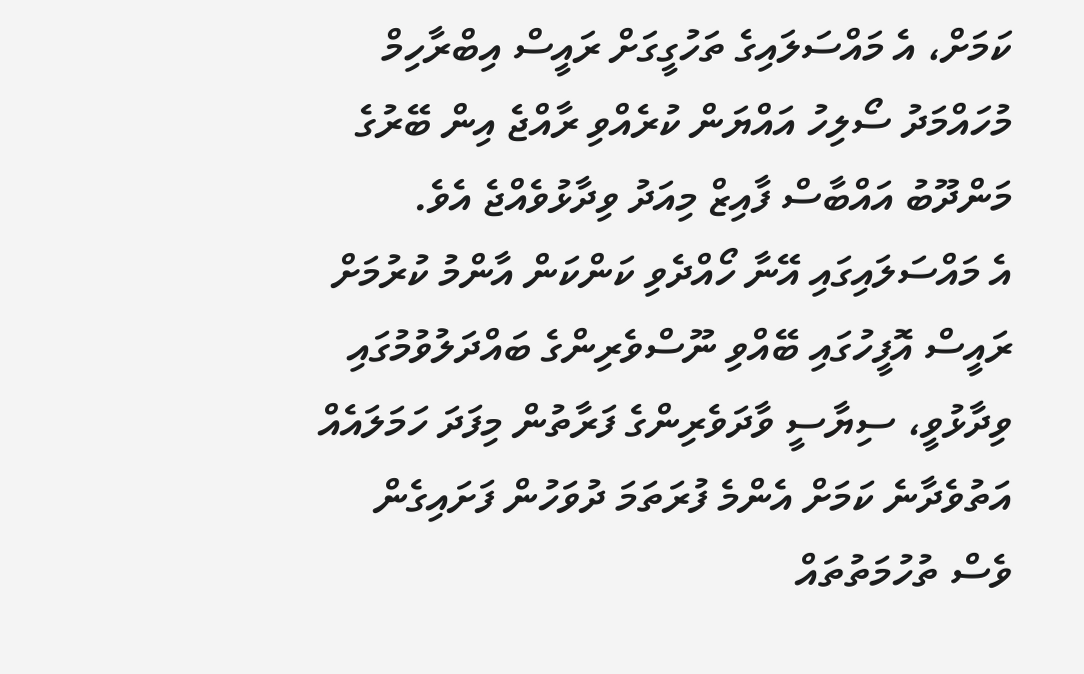ކަމަށް، އެ މައްސަލައިގެ ތަހުގީގަށް ރައީސް އިބްރާހިމް މުހައްމަދު ސޯލިހު އައްޔަން ކުރެއްވި ރާއްޖެ އިން ބޭރުގެ މަންދޫބު އައްބާސް ފާއިޒް މިއަދު ވިދާޅުވެއްޖެ އެވެ.
އެ މައްސަލައިގައި އޭނާ ހޯއްދެވި ކަންކަން އާންމު ކުރުމަށް ރައީސް އޮފީހުގައި ބޭއްވި ނޫސްވެރިންގެ ބައްދަލުވުމުގައި ވިދާޅުވީ، ސިޔާސީ ވާދަވެރިންގެ ފަރާތުން މިފަދަ ހަމަލައެއް އަތުވެދާނެ ކަމަށް އެންމެ ފުރަތަމަ ދުވަހުން ފަށައިގެން ވެސް ތުހުމަތުތައް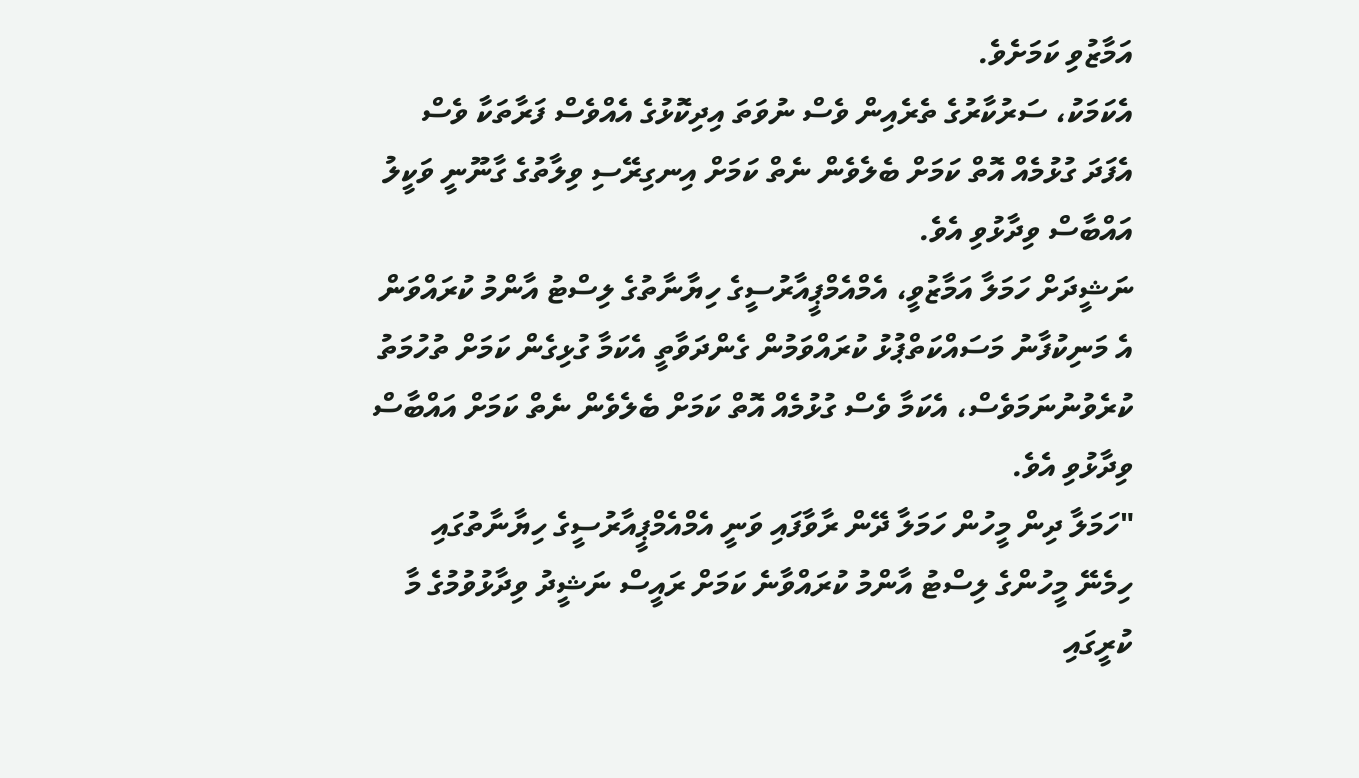އަމާޒުވި ކަމަށެވެ.
އެކަމަކު، ސަރުކާރުގެ ތެރެއިން ވެސް ނުވަތަ އިދިކޮޅުގެ އެއްވެސް ފަރާތަކާ ވެސް އެފަދަ ގުޅުމެއް އޮތް ކަމަށް ބެލެވެން ނެތް ކަމަށް އިނގިރޭސި ވިލާތުގެ ގާނޫނީ ވަކީލު އައްބާސް ވިދާޅުވި އެވެ.
ނަޝީދަށް ހަމަލާ އަމާޒުވީ، އެމްއެމްޕީއާރުސީގެ ހިޔާނާތުގެ ލިސްޓު އާންމު ކުރައްވަން އެ މަނިކުފާނު މަސައްކަތްޕުޅު ކުރައްވަމުން ގެންދަވާތީ އެކަމާ ގުޅިގެން ކަމަށް ތުހުމަތު ކުރެވުނުނަމަވެސް، އެކަމާ ވެސް ގުޅުމެއް އޮތް ކަމަށް ބެލެވެން ނެތް ކަމަށް އައްބާސް ވިދާޅުވި އެވެ.
"ހަމަލާ ދިން މީހުން ހަމަލާ ދޭން ރާވާފައި ވަނީ އެމްއެމްޕީއާރުސީގެ ހިޔާނާތުގައި ހިމެނޭ މީހުންގެ ލިސްޓު އާންމު ކުރައްވާނެ ކަމަށް ރައީސް ނަޝީދު ވިދާޅުވުމުގެ މާ ކުރީގައި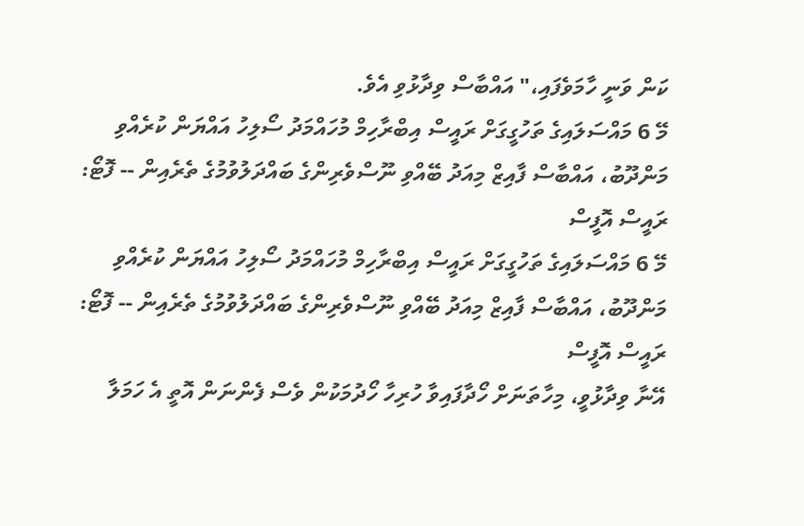ކަން ވަނީ ހާމަވެފައި،" އައްބާސް ވިދާޅުވި އެވެ.
މޭ 6 މައްސަލައިގެ ތަހުގީގަށް ރައީސް އިބްރާހިމް މުހައްމަދު ސޯލިހު އައްޔަން ކުރެއްވި މަންދޫބު، އައްބާސް ފާއިޒް މިއަދު ބޭއްވި ނޫސްވެރިންގެ ބައްދަލުވުމުގެ ތެރެއިން -- ފޮޓޯ: ރައީސް އޮފީސް
މޭ 6 މައްސަލައިގެ ތަހުގީގަށް ރައީސް އިބްރާހިމް މުހައްމަދު ސޯލިހު އައްޔަން ކުރެއްވި މަންދޫބު، އައްބާސް ފާއިޒް މިއަދު ބޭއްވި ނޫސްވެރިންގެ ބައްދަލުވުމުގެ ތެރެއިން -- ފޮޓޯ: ރައީސް އޮފީސް
އޭނާ ވިދާޅުވީ، މިހާތަނަށް ހޯދާފައިވާ ހުރިހާ ހޯދުމަކުން ވެސް ފެންނަން އޮތީ އެ ހަމަލާ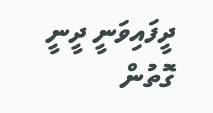ދީފައިވަނީ ދީނީ ގޮތުން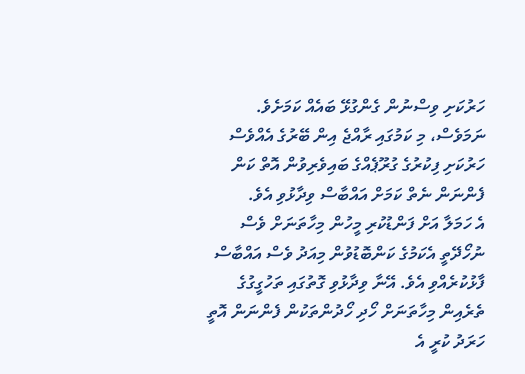ހަރުކަށި ވިސްނުން ގެންގުޅޭ ބައެއް ކަމަށެވެ. ނަމަވެސް، މި ކަމުގައި ރާއްޖެ އިން ބޭރުގެ އެއްވެސް ހަރުކަށި ފިކުރުގެ ގުރޫޕެއްގެ ބައިވެރިވުން އޮތް ކަން ފެންނަން ނެތް ކަމަށް އައްބާސް ވިދާޅުވި އެވެ.
އެ ހަމަލާ އަށް ފަންޑުކުރި މީހުން މިހާތަނަށް ވެސް ނުހޯދޭތީ އެކަމުގެ ކަންބޮޑުވުން މިއަދު ވެސް އައްބާސް ފާޅުކުރެއްވި އެވެ. އޭނާ ވިދާޅުވި ގޮތުގައި ތަހުގީގުގެ ތެރެއިން މިހާތަނަށް ހޯދި ހޯދުންތަކުން ފެންނަން އޮތީ ހަރަދު ކުރީ އެ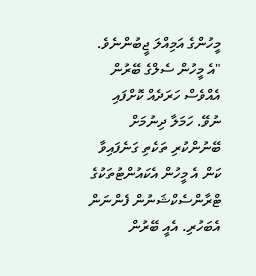މީހުންގެ އަމިއްލަ ޖީބުންނެވެ.
"އެ މީހުން ސެލްގެ ބޭރުން އެއްވެސް ހަރަދެއް ކޮށްފައި ނުވޭ. ހަމަލާ ދިނުމަށް ބޭނުންކުރި ތަކެތި ގަނެފައިވާ ކަން އެ މީހުން އެކައުންޓުތަކުގެ ޓްރާންސެކްޝަނުން ފެންނަން އެބަހުރި. އެއީ ބޭރުން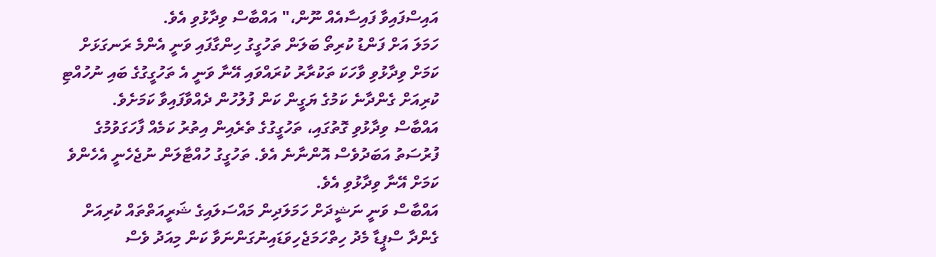އައިސްފައިވާ ފައިސާއެއް ނޫން،" އައްބާސް ވިދާޅުވި އެވެ.
ހަމަލަ އަށް ފަންޑު ކުރިތޯ ބަލަން ތަހުގީގު ހިންގާފައި ވަނީ އެންމެ ރަނގަޅަށް ކަމަށް ވިދާޅުވި ވާހަކަ ތަކުރާރު ކުރައްވައި އޭނާ ވަނީ އެ ތަހުގީގުގެ ބައި ނުހުއްޓި ކުރިއަށް ގެންދާނެ ކަމުގެ ޔަގީން ކަން ފުލުހުން ދެއްވާފައިވާ ކަމަށެވެ.
އައްބާސް ވިދާޅުވި ގޮތުގައި، ތަހުގީގުގެ ތެރެއިން އިތުރު ކަމެއް ފާހަގަވުމުގެ ފުރުސަތު އަބަދުވެސް އޮންނާނެ އެވެ. ތަހުގީގު ހުއްޓާލަން ނުޖެހެނީ އެހެންވެ ކަމަށް އޭނާ ވިދާޅުވި އެވެ.
އައްބާސް ވަނީ ނަޝީދަށް ހަމަލަދިން މައްސަލައިގެ ޝަރީއަތްތައް ކުރިއަށް ގެންދާ ސްޕީޑާ މެދު ހިތްހަމަޖެހިވަޑައިނުގަންނަވާ ކަން މިއަދު ވެސް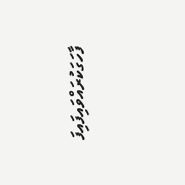ފާހަގަކުރައްވައިފައިފަ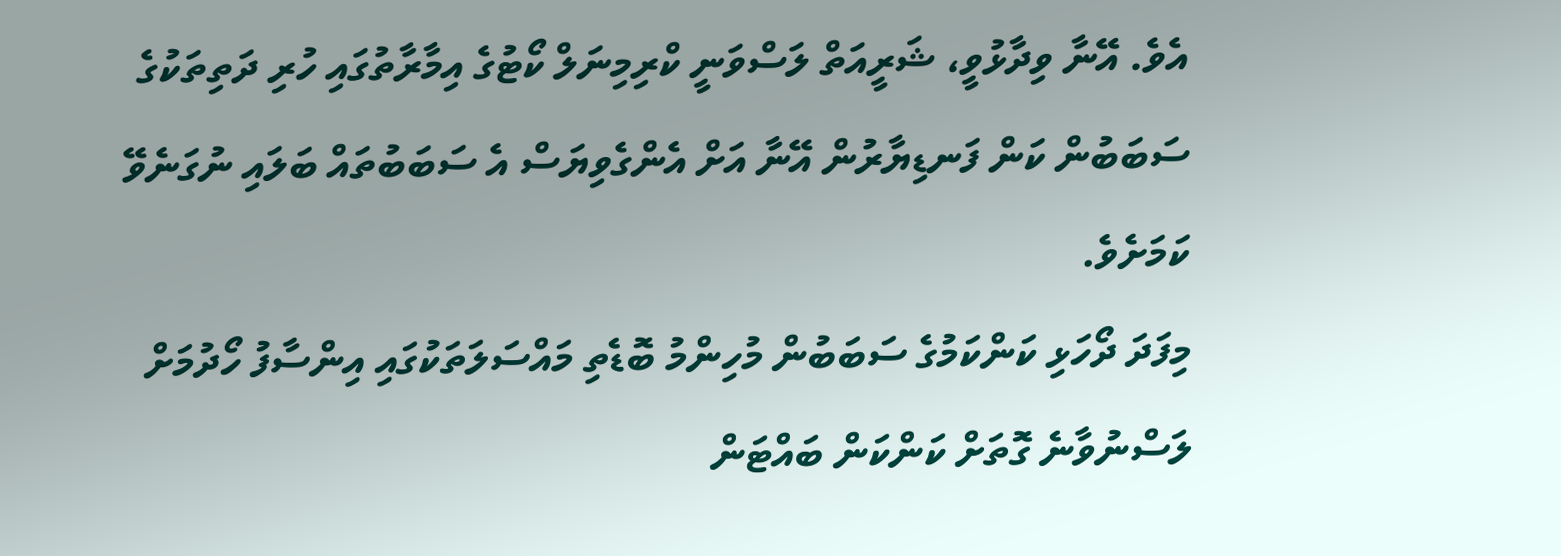އެވެ. އޭނާ ވިދާޅުވީ، ޝަރީއަތް ލަސްވަނީ ކްރިމިނަލް ކޯޓުގެ އިމާރާތުގައި ހުރި ދަތިތަކުގެ ސަބަބުން ކަން ފަނޑިޔާރުން އޭނާ އަށް އެންގެވިޔަސް އެ ސަބަބުތައް ބަލައި ނުގަނެވޭ ކަމަށެވެ.
މިފަދަ ދޯހަޅި ކަންކަމުގެ ސަބަބުން މުހިންމު ބޮޑެތި މައްސަލަތަކުގައި އިންސާފު ހޯދުމަށް ލަސްނުވާނެ ގޮތަށް ކަންކަން ބައްޓަން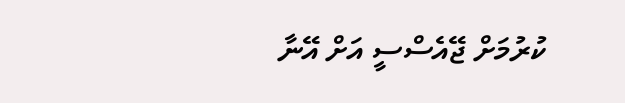ކުރުމަށް ޖޭއެސްސީ އަށް އޭނާ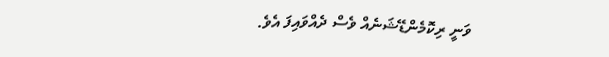ވަނީ ރިކޮމެންޑޭޝަނެއް ވެސް ދެއްވައިފަ އެވެ.